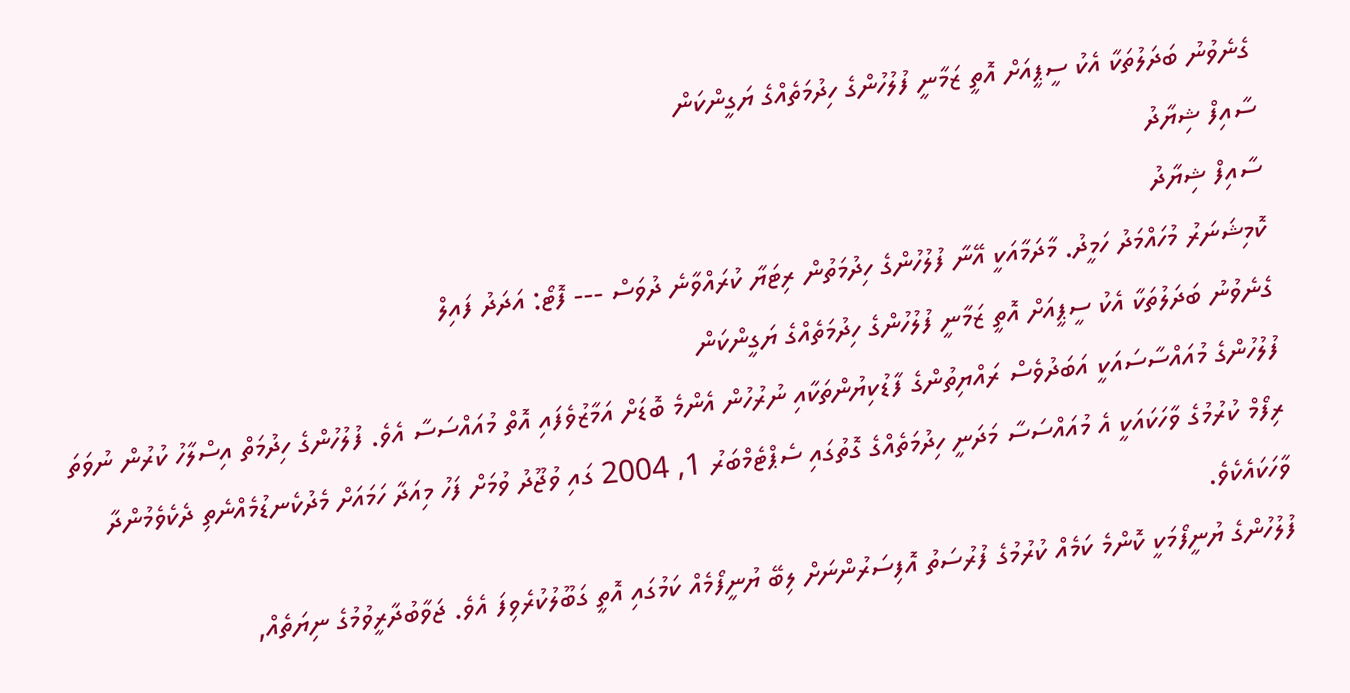ގެނެވުނު ބަދަލުތަކާ އެކު ސީޕީއަށް އޮތީ ޒަމާނީ ފުލުހުންގެ ހިދުމަތެއްގެ ޔަގީންކަން
ސާއިފް ޝިޔާދު
ސާއިފް ޝިޔާދު
ކޮމިޝަނަރު މުހައްމަދު ހަމީދު. މާދަމާއަކީ އޭނާ ފުލުހުންގެ ހިދުމަތުން ރިޓަޔާ ކުރައްވާނެ ދުވަސް --- ފޮޓޯ: އަދަދު ފައިލް
ގެނެވުނު ބަދަލުތަކާ އެކު ސީޕީއަށް އޮތީ ޒަމާނީ ފުލުހުންގެ ހިދުމަތެއްގެ ޔަގީންކަން
ފުލުހުންގެ މުއައްސާސައަކީ އަބަދުވެސް ރައްޔިތުންގެ ފާޑުކިޔުންތަކާއި ނުރުހުން އެންމެ ބޮޑަށް އަމާޒުވެފައި އޮތް މުއައްސަސާ އެވެ. ފުލުހުންގެ ހިދުމަތް އިސްލާހު ކުރުން ނުވަތަ ރިފޯމް ކުރުމުގެ ވާހަކައަކީ އެ މުއައްސަސާ މަދަނީ ހިދުމަތެއްގެ ގޮތުގައި ސެޕްޓެމްބަރު 1, 2004 ގައި ވުޖޫދު ވުމަށް ފަހު މިއަދާ ހަމައަށް މެދުކެނޑުމެއްނެތި ދެކެވެމުންދާ ވާހަކައެކެވެ.
ފުލުހުންގެ ޔުނީފޯމަކީ ކޮންމެ ކަމެއް ކުރުމުގެ ފުރުސަތު އޮފިސަރުންނަށް ލިބޭ ޔުނީފޯމެއް ކަމުގައި އޮތީ ގަބޫލުކުރެވިފަ އެވެ. ޖަވާބުދާރީވުމުގެ ނިޔަތެއް,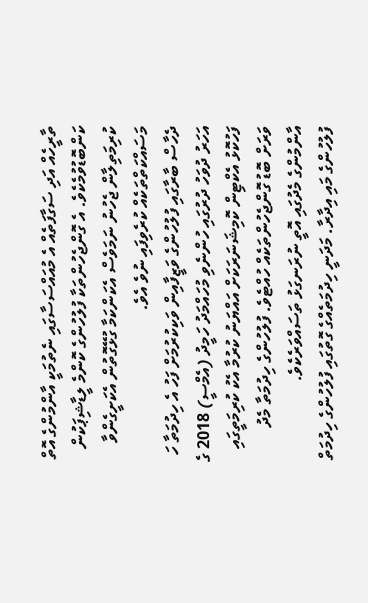ތާރީހެއް އަދި ސަގާފަތެއް އެ މުއައްސަސާގައި ނެތުމަކީ އާންމުންގެ އޮތް ކަންބޮޑުވުމެކެވެ. އެ ގޮންޖެހުންތަކާ ފުލުހުންގެ ކޮންމެ ލީޑާޝިޕަކުން ކުރިމަތިލާން ޖެހުނު ނަމަވެސް އެކަންކަމާ ގުޅޭގޮތުން އެކަށީގެންވާ މަސައްކަތްތަކެއް ކުރެވިފައި ނުވެ އެވެ.
ދެހާސް ބާރާގައި ފުލުހުންގެ ވަޒީފާއިން ވަކިކުރުމަށް ފަހު އެ ހިދުމަތާ ހަ އަހަރު ދުވަހު ދުރުގައި ހުންނެވި މުހައްމަދު ހަމީދު (އެމްސީ) 2018 ގެ ފަހުކޮޅު އެކްޓިން ކޮމިޝަނަރަކަށް އައްޔަނު ކުރުމާ އެކު ކުރިމަތީގައި ވަރަށް ބޮޑު ގޮންޖެހުންތަކެއް ހުއްޓެވެ. ފުލުހުންގެ ހިދުމަތާ މެދު އާންމުންގެ މެދުގައި އޮތީ ނުރަނގަޅު ތަސައްވަރެކެވެ.
ފުލުހުންގެ މައި އިދާރާ. މަދަނީ ހިދުމަތެއްގެ ގޮތުގައި ފުލުހުންގެ ހިދުމަތް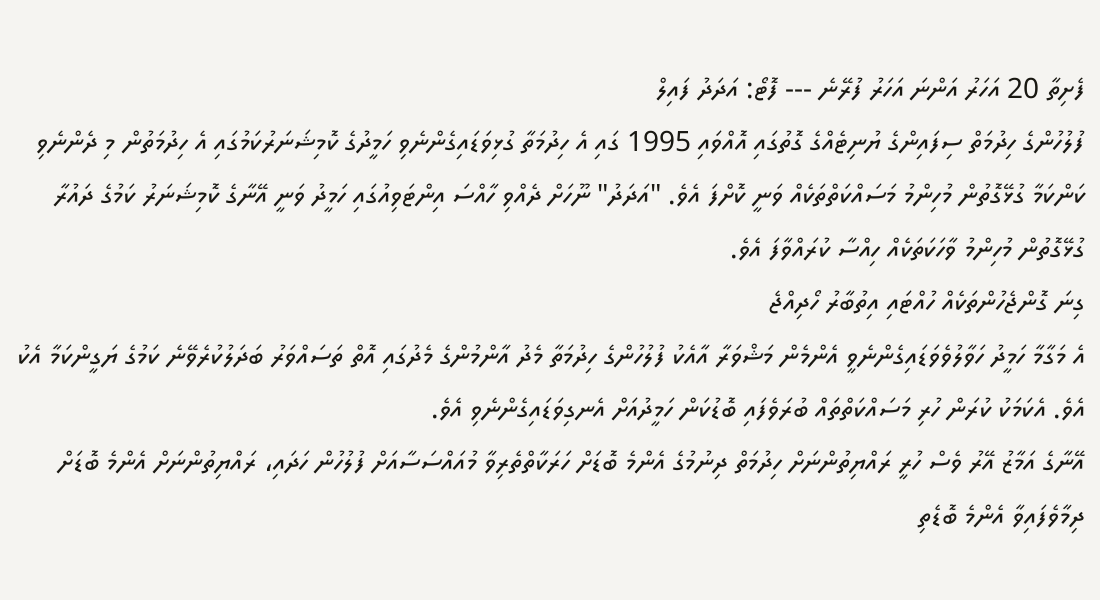ފެށިތާ 20 އަހަރު އަންނަ އަހަރު ފުރޭނެ --- ފޮޓޯ: އަދަދު ފައިލް
ފުލުހުންގެ ހިދުމަތް ސިފައިންގެ ޔުނިޓެއްގެ ގޮތުގައި އޮއްވައި 1995 ގައި އެ ހިދުމަތާ ގުޅިވަޑައިގެންނެވި ހަމީދުގެ ކޮމިޝަނަރުކަމުގައި އެ ހިދުމަތުން މި ދެންނެވި ކަންކަމާ ގުޅޭގޮތުން މުހިންމު މަސައްކަތްތަކެއް ވަނީ ކޮށްފަ އެވެ. "އަދަދު" ނޫހަށް ދެއްވި ހާއްސަ އިންޓަވިއުގައި ހަމީދު ވަނީ އޭނާގެ ކޮމިޝަނަރު ކަމުގެ ދައުރާ ގުޅޭގޮތުން މުހިންމު ވާހަކަތަކެއް ހިއްސާ ކުރައްވާފަ އެވެ.
ގިނަ ގޮންޖެހުންތަކެއް ހުއްޓައި އިތުބާރު ހޯދިއްޖެ
އެ މަގާމާ ހަމީދު ހަވާލުވެވަޑައިގެންނެވީ އެންމެން މަޝްވަރާ އާއެކު ފުލުހުންގެ ހިދުމަތާ މެދު އާންމުންގެ މެދުގައި އޮތް ތަސައްވަރު ބަދަލުކުރެވޭނެ ކަމުގެ ޔަގީންކަމާ އެކު އެވެ. އެކަމަކު ކުރަން ހުރި މަސައްކަތްތައް ބުރަވެފައި ބޮޑުކަން ހަމީދުއަށް އެނގިވަޑައިގެންނެވި އެވެ.
އޭނާގެ އަމާޒު އޭރު ވެސް ހުރީ ރައްޔިތުންނަށް ހިދުމަތް ދިނުމުގެ އެންމެ ބޮޑަށް ހަރަކާތްތެރިވާ މުއައްސަސާއަށް ފުލުހުން ހަދައި، ރައްޔިތުންނަށް އެންމެ ބޮޑަށް ދިމާވެފައިވާ އެންމެ ބޮޑެތި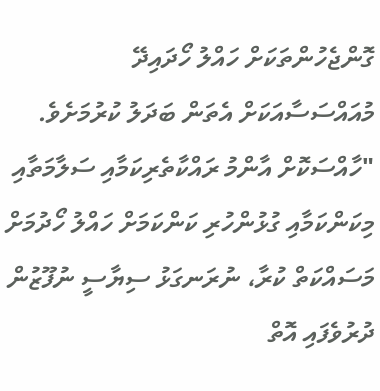ގޮންޖެހުންތަކަށް ހައްލު ހޯދައިދޭ މުއައްސަސާއަކަށް އެތަން ބަދަލު ކުރުމަށެވެ.
"ހާއްސަކޮށް އާންމު ރައްކާތެރިކަމާއި ސަލާމަތާއި މިކަންކަމާއި ގުޅުންހުރި ކަންކަމަށް ހައްލު ހޯދުމަށް މަސައްކަތް ކުރާ، ނުރަނގަޅު ސިޔާސީ ނުފޫޒުން ދުރުވެފައި އޮތް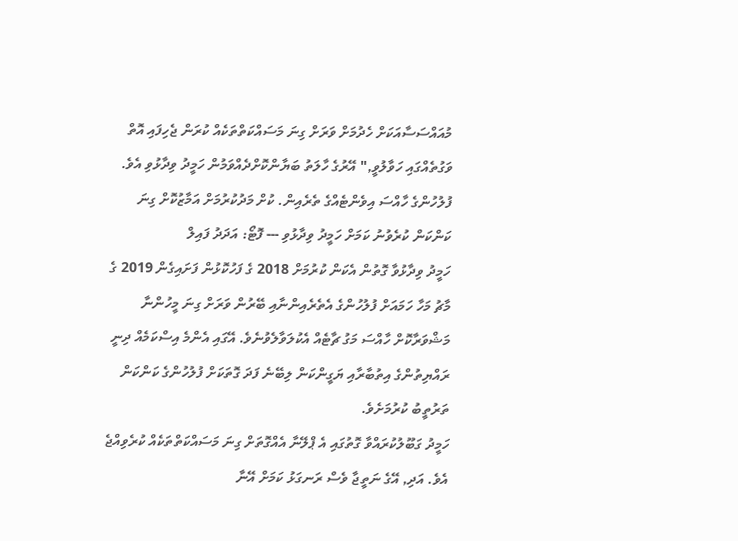މުއައްސަސާއަކަށް ހެދުމަށް ވަރަށް ގިނަ މަސައްކަތްތަކެއް ކުރަން ޖެހިފައި އޮތް ވަގުތެއްގައި ހަވާލުވީ," އޭރުގެ ހާލަތު ބަޔާންކޮށްދެއްވަމުން ހަމީދު ވިދާޅުވި އެވެ.
ފުލުހުންގެ ހާއްސަ އިވެންޓެއްގެ ތެރެއިން. ކުށް މަދުކުރުމަށް އަމާޒުކޮށް ގިނަ ކަންކަން ކުރެވުނު ކަމަށް ހަމީދު ވިދާޅުވި --- ފޮޓޯ: އަދަދު ފައިލް
ހަމީދު ވިދާޅުވާ ގޮތުން އެކަން ކުރުމަށް 2018 ގެ ފަހުކޮޅުން ފަށައިގެން 2019 ގެ މާޗު މަހާ ހަމައަށް ފުލުހުންގެ އެތެރެއިންނާއި ބޭރުން ވަރަށް ގިނަ މީހުންނާ މަޝްވަރާކޮށް ހާއްސަ މަގު ޗާޓެއް އެކުލަވާލެވުނެވެ. އޭގައި އެންމެ އިސްކަމެއް ދިނީ ރައްޔިތުންގެ އިތުބާރާއި ޔަގީންކަން ލިބޭނެ ފަދަ ގޮތަކަށް ފުލުހުންގެ ކަންކަން ތަރުތީބު ކުރުމަށެވެ.
ހަމީދު ގަބޫލުކުރައްވާ ގޮތުގައި އެ ޕްލޭނާ އެއްގޮތަށް ގިނަ މަސައްކަތްތަކެއް ކުރެވިއްޖެ އެވެ. އަދި, އޭގެ ނަތީޖާ ވެސް ރަނގަޅު ކަމަށް އޭނާ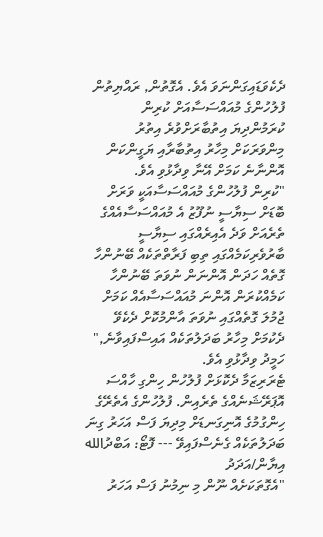ދެކެވަޑައިގަންނަވަ އެވެ. އެގޮތުން, ރައްޔިތުން ފުލުހުންގެ މުއައްސަސާއަށް ކުރިން ކުރަމުންދިޔަ އިތުބާރަށްވުރެ އިތުރު މިންވަރަކަށް މިހާރު އިތުބާރާއި ޔަގީންކަން އޮންނާނެ ކަމަށް އޭނާ ވިދާޅުވި އެވެ.
"ކުރިން ފުލުހުންގެ މުއައްސަސާއަކީ ވަރަށް ބޮޑަށް ސިޔާސީ ނުފޫޒު އެ މުއައްސަސާއެއްގެ ތެރެއަށް ވަދެ އެއިރެއްގައި ސިޔާސީ ބާރުވެރިކަމެއްގައި ތިބި ފަރާތްތަކެއް ބޭނުންހާ ގޮތެއް ހަދަން އޮންނަން ނުވަތަ ބޭނުންހާ ކަމެއްކުރަން އޮންނަ މުއައްސަސާއެއް ކަމަށް ޖުމުލަ ގޮތެއްގައި ނުވަތަ އާންމުކޮށް ދެކެވޭ ދެކުމަށް މިހާރު ބަދަލުތަކެއް އައިސްފައިވާނެ," ހަމީދު ވިދާޅުވި އެވެ.
ޓެރަރިޒަމާ ދެކޮޅަށް ފުލުހުން ހިންގި ހާއްސަ އޮޕަރޭޝަނެއްގެ ތެރެއިން. ފުލުހުންގެ އެތެރޭގެ ހިންގުމުގެ އޮނިގަނޑަށް މިދިޔަ ފަސް އަހަރު ގިނަ ބަދަލުތަކެއް ގެނެސްފައިވޭ --- ފޮޓޯ: އަބްދުالله އިޔާން/އަދަދު
"އެގޮތަކަށެއް ނޫން މި ނިމުނު ފަސް އަހަރު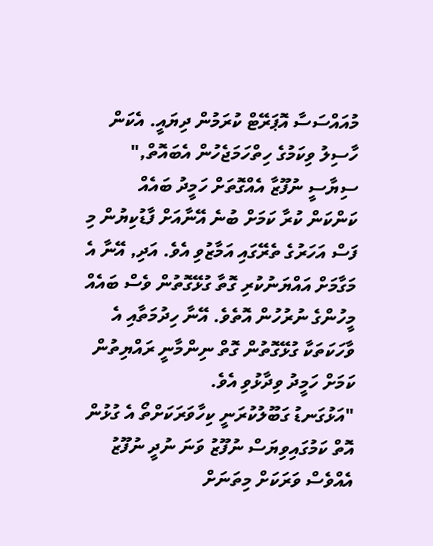މުއައްސަސާ އޮޕަރޭޓް ކުރަމުން ދިޔައީ. އެކަން ހާސިލު ވިކަމުގެ ހިތްހަމަޖެހުން އެބައޮތް,"
ސިޔާސީ ނުފޫޒާ އެއްގޮތަށް ހަމީދު ބައެއް ކަންކަން ކުރާ ކަމަށް ބުނެ އޭނާއަށް ފާޑުކިޔުން މި ފަސް އަހަރުގެ ތެރޭގައި އަމާޒުވި އެވެ. އަދި, އޭނާ އެ މަގާމަށް އައްޔަނުކުރި ގޮތާ ގުޅޭގޮތުން ވެސް ބައެއް މީހުންގެ ނުރުހުން އޮތެވެ. އޭނާ ހިދުމަތާއި އެ ވާހަކަތަކާ ގުޅޭގޮތުން ގޮތް ނިންމާނީ ރައްޔިތުން ކަމަށް ހަމީދު ވިދާޅުވި އެވެ.
"އަޅުގަނޑު ގަބޫލުކުރަނީ ކިހާވަރަކަށްތޯ އެ ގުޅުން އޮތް ކަމުގައިވިޔަސް ނުފޫޒު ވަނަ ނުދީ ނުފޫޒު އެއްވެސް ވަރަކަށް މިތަނަށް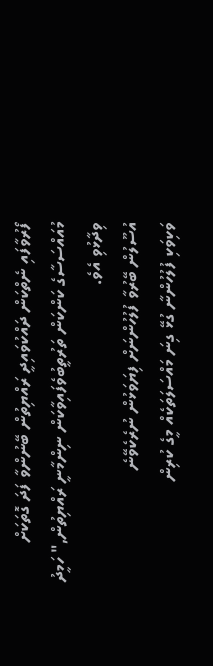ފޯރުވާފައި ނެތްކަން ދައްކުވައިދީ ރައްޔިތުން ބޭނުންވާ ފަދަ ގޮތަކަށް މުއައްސަސާގެ ކަންކަން ތަރުތީބުވެފައިވާކަން ނިންމާނީ ރައްޔިތުން," ހަމީދު ވިދާޅުވި އެވެ.
އުސޫލުން ބޭރުވާ ފުލުހުންނަށް ފިޔަވަޅުން ނުރެކެވޭނެ
ވަކިވަކި ފުލުހުންނާ ގުޅޭ ގިނަ މައްސަލަތަކެއް މީގެ ކުރިން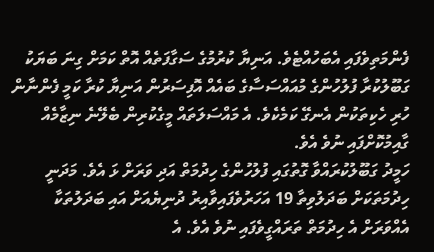ފެންމަތިވެފައި އެބަހުއްޓެވެ. އަނިޔާ ކުރުމުގެ ސަގާފަތެއް އޮތް ކަމަށް ގިނަ ބަޔަކު ގަބޫލުކުރާ ފުލުހުންގެ މުއައްސަސާގެ ބައެއް އޮފިސަރުން އަނިޔާ ކުރާ ކަމީ ފެންނާން ހުރި ހެކިތަކުން އެނގޭ ކަމެކެވެ. އެ މައްސަލަތައް މީގެކުރިން ބެލޭނެ ނިޒާމެއް ގާއިމުކޮށްފައި ނުވެ އެވެ.
ހަމީދު ގަބޫލުކުރައްވާ ގޮތުގައި ފުލުހުންގެ ހިދުމަތް އަދި ވަރަށް ޅަ އެވެ. މަދަނީ ހިދުމަތަކަށް ބަދަލުވިތާ 19 އަހަރުވެފައިވާއިރު ދުނިޔެއަށް އައި ބަދަލުތަކާ އެއްވަރަށް އެ ހިދުމަތް ތަރައްގީވެފައި ނުވެ އެވެ. އެ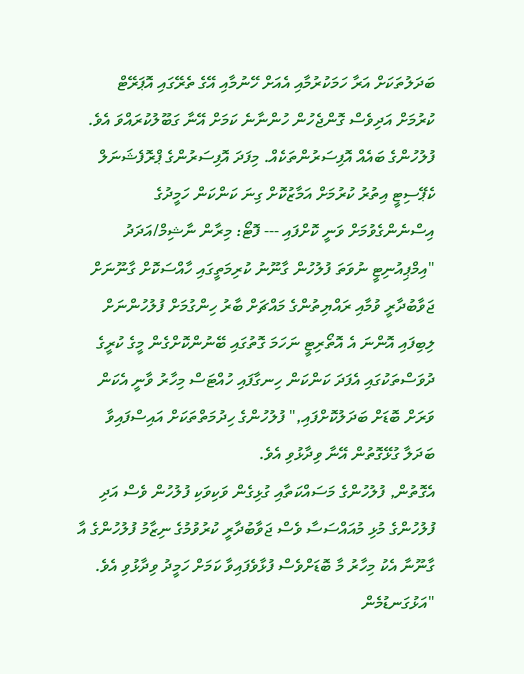ބަދަލުތަކަށް އަރާ ހަމަކުރުމާއި އެއަށް ހޭނުމާއި އޭގެ ތެރޭގައި އޮޕަރޭޓް ކުރުމަށް އަދިވެސް ގޮންޖެހުން ހުންނާނެ ކަމަށް އޭނާ ގަބޫލުކުރައްވަ އެވެ.
ފުލުހުންގެ ބައެއް އޮފިސަރުންތަކެއް. މިފަދަ އޮފިސަރުންގެ ޕްރޮފެޝަނަލް ކެޕޭސިޓީ އިތުރު ކުރުމަށް އަމާޒުކޮށް ގިނަ ކަންކަން ހަމީދުގެ އިސްނެންގެވުމަށް ވަނީ ކޮށްފައި --- ފޮޓޯ: މިރާން ނާޝިމް/އަދަދު
"އިމްޕިއުނިޓީ ނުވަތަ ފުލުހުން ގާނޫނު ކުރިމަތީގައި ހާއްސަކޮށް ގާނޫނަށް ޖަވާބުދާރީ ވުމާއި ރައްޔިތުންގެ މައްޗަށް ބާރު ހިންގުމަށް ފުލުހުންނަށް ލިބިފައި އޮންނަ އެ އޮތޯރިޓީ ނަހަމަ ގޮތުގައި ބޭނުންކޮށްގެން މީގެ ކުރީގެ ދުވަސްތަކުގައި އެފަދަ ކަންކަން ހިނގާފައި ހުއްޓަސް މިހާރު ވާނީ އެކަން ވަރަށް ބޮޑަށް ބަދަލުކޮށްފައި," ފުލުހުންގެ ހިދުމަތްތަކަށް އައިސްފައިވާ ބަދަލާ ގުޅޭގޮތުން އޭނާ ވިދާޅުވި އެވެ.
އެގޮތުން, ފުލުހުންގެ މަސައްކަތާއި ގުޅިގެން ވަކިވަކި ފުލުހުން ވެސް އަދި ފުލުހުންގެ މުޅި މުއައްސަސާ ވެސް ޖަވާބުދާރީ ކުރުވުމުގެ ނިޒާމު ފުލުހުންގެ އާ ގާނޫނާ އެކު މިހާރު މާ ބޮޑަށްވެސް ފުޅާވެފައިވާ ކަމަށް ހަމީދު ވިދާޅުވި އެވެ.
"އަޅުގަނޑުމެން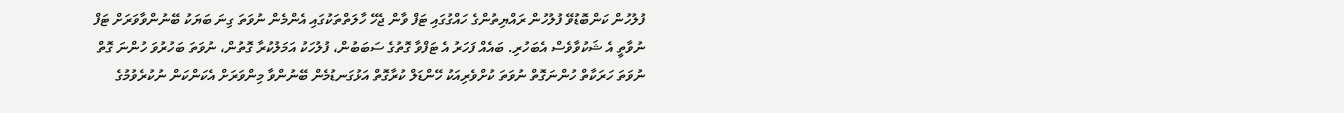ފުލުހުން ކަންބޮޑުވޭ ފުލުހުން ރައްޔިތުންގެ ހައްގުގައި ޓަފް ވާން ޖެހޭ ހާލަތްތަކުގައި އެންމެން ނުވަތަ ގިނަ ބަޔަކު ބޭނުންވާވަރަށް ޓަފް ނުވާތީ އެ ޝަކުވާވެސް އެބަހުރި. ބައެއް ފަހަރު އެ ޓަފްވާ ގޮތުގެ ސަބަބުން، ފުލުހަކު އަމަލުކުރާ ގޮތުން، ނުވަތަ ބަހުރުވަ ހުންނަ ގޮތް ނުވަތަ ހަރަކާތް ހުންނަގޮތް ނުވަތަ ކުށްވެރިއަކު ހޭންޑަލް ކުރާގޮތް އަޅުގަނޑުމެން ބޭނުންވާ މިންވަރަށް އެކަންކަން ނުކުރެވުމުގެ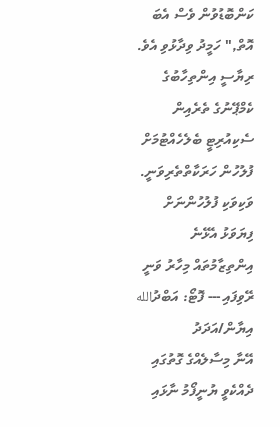ކަންބޮޑުވުން ވެސް އެބަ އޮތް," ހަމީދު ވިދާޅުވި އެވެ.
ރިޔާސީ އިންތިހާބުގެ ކެމްޕޭނުގެ ތެރެއިން ސެކިއުރިޓީ ބެލެހެއްޓުމަށް ފުލުހުން ހަރަކާތްތެރިވަނީ. ވަކިވަކި ފުލުހުންނަށް ފިޔަވަޅު އެޅޭނެ އިންތިޒާމުތައް މިހާރު ވަނީ ރޭވިފައި --- ފޮޓޯ: އަބްދުالله އިޔާން/އަދަދު
އޭނާ މިސާލެއްގެ ގޮތުގައި ދެއްކެވީ ޔުނީފޯމު ނާޅައި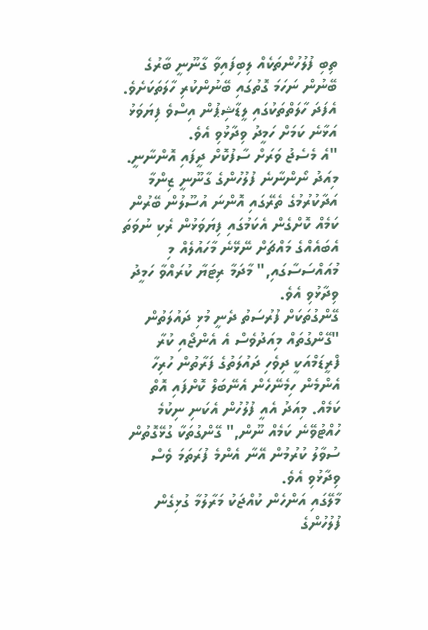ތިބި ފުލުހުންތަކެއް ލިބިފައިވާ ގާނޫނީ ބާރުގެ ބޭނުން ނަހަމަ ގޮތުގައި ބޭނުންކުރި ހާލަތަކަށެވެ. އެފަދަ ހާލަތްތަކުގައި ލީޑާޝިޕުން އިސްވެ ފިޔަވަޅު އަޅާނެ ކަމަށް ހަމީދު ވިދާޅުވި އެވެ.
"އެ މެސެޖު ވަރަށް ސާފުކޮށް ދީފައި އޮންނާނީ. މިއަދު ނޯންނާނެ ފުލުހުންގެ ގާނޫނީ ޒިންމާ އަދާކުރުމުގެ ތެރޭގައި އޮންނަ އުސޫލުން ބޭރުން ކަމެއް ކޮށްގެން އެކަމުގައި ފިޔަވަޅުން ރެކި ނުވަތަ އެބައެއްގެ މައްޗަށް ނޭޅޭނެ މާހައުލެއް މި މުއައްސަސާގައި," މާދަމާ ރިޓަޔާ ކުރައްވާ ހަމީދު ވިދާޅުވި އެވެ.
ގޭންގުތަކަށް ފުރުސަތު ދެނީ މުޅި ދައުލަތުން
"ގޭންގުތައް މިއަދުވެސް އެ އެންޖޯއި ކުރާ ފްރީޑަމްއަކީ ދިވެހި ދައުލަތުގެ ފަރާތުން ހުރިހާ އެންމެން ހިމެނޭހެން އެނޭބަލް ކޮށްފައި އޮތް ކަމެއް. މިއަދު އެއީ ފުލުހުން އެކަނި ނިކުމެ ހުއްޓުވޭނެ ކަމެއް ނޫން," ގޭންގުތަކާ ގުޅޭގޮތުން ސުވާލު ކުރުމުން އޭނާ އެންމެ ފުރަތަމަ ވެސް ވިދާޅުވި އެވެ.
މާލޭގައި އަންހެން ކުއްޖަކު މަރާލުމާ ގުޅިގެން ފުލުހުންގެ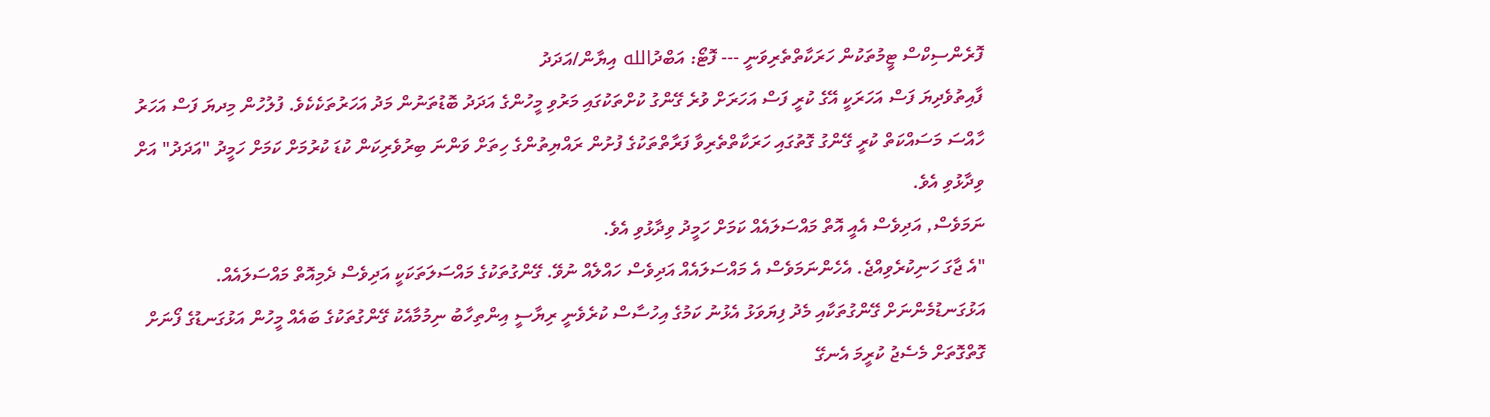ފޮރެންސިކްސް ޓީމުތަކުން ހަރަކާތްތެރިވަނީ --- ފޮޓޯ: އަބްދުالله އިޔާން/އަދަދު
ފާއިތުވެދިޔަ ފަސް އަހަރަކީ އޭގެ ކުރީ ފަސް އަހަރަށް ވުރެ ގޭންގު ކުށްތަކުގައި މަރުވި މީހުންގެ އަދަދު ބޮޑުތަނުން މަދު އަހަރުތަކެކެވެ. ފުލުހުން މިދޔަ ފަސް އަހަރު ހާއްސަ މަސައްކަތް ކުރީ ގޭންގު ގޮތުގައި ހަރަކާތްތެރިވާ ފަރާތްތަކުގެ ފުށުން ރައްޔިތުންގެ ހިތަށް ވަންނަ ބިރުވެރިކަން ކުޑަ ކުރުމަށް ކަމަށް ހަމީދު "އަދަދު" އަށް ވިދާޅުވި އެވެ.
ނަމަވެސް, އަދިވެސް އެއީ އޮތް މައްސަލައެއް ކަމަށް ހަމީދު ވިދާޅުވި އެވެ.
"އެ ޖާގަ ހަނިކުރެވިއްޖެ. އެހެންނަމަވެސް އެ މައްސަލައެއް އަދިވެސް ހައްލެއް ނުވޭ. ގޭންގުތަކުގެ މައްސަލަތަކަކީ އަދިވެސް ދެމިއޮތް މައްސަލައެއް. އަޅުގަނޑުމެންނަށް ގޭންގުތަކާއި މެދު ފިޔަވަޅު އެޅުނު ކަމުގެ އިހުސާސް ކުރެވެނީ ރިޔާސީ އިންތިހާބު ނިމުމާއެކު ގޭންގުތަކުގެ ބައެއް މީހުން އަޅުގަނޑުގެ ފޯނަށް ގޮތްގޮތަށް މެސެޖު ކުރީމަ އެނގޭ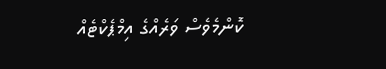ކޮންމެވެސް ވަރެއްގެ އިމްޕެކްޓެއް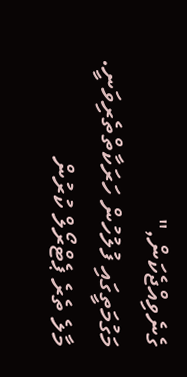ގެނެވިއްޖެކަން,"
މަގުމަތީގައި ފުލުހުން ހަރަކާތްތެރިވަނީ. މާލެ ތެރެ ޕެޓްރޯލް ކުރުން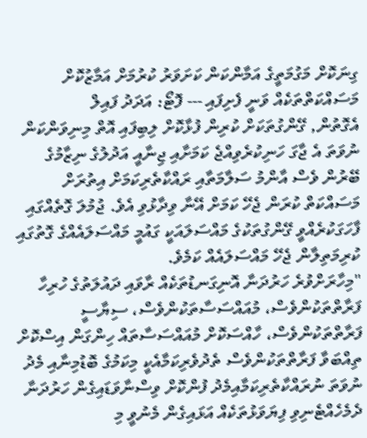ގިނަކޮށް މަގުމަތީގެ އަމާންކަން ކަށަވަރު ކުރުމަށް އަމާޒުކޮށް މަސައްކަތްތަކެއް ވަނީ ފެށިފައި --- ފޮޓޯ: އަދަދު ފައިލް
އެގޮތުން, ގޭންގުތަކަށް ކުރިން ފުޅާކޮށް ލިބިފައި އޮތް މިނިވަންކަން ނުވަތަ އެ ޖާގަ ހަނިކުރެވިއްޖެ ކަމަށާއި ޖިނާއީ އަދުލުގެ ނިޒާމުގެ ބޭރުން ވެސް އާންމު ސަލާމަތާއި ރައްކާތެރިކަމަށް އިތުރަށް މަސައްކަތް ކުރަން ޖެހޭ ކަމަށް އޭނާ ވިދާޅުވި އެވެ. ޖުމުލަ ގޮތެއްގައި ފާހަގަކުރެއްވީ ގޭންގުތަކުގެ މައްސަލައަކީ ގައުމީ މައްސަލައެއްގެ ގޮތުގައި ކުރިމަތިލާން ޖެހޭ މައްސަލައެއް ކަމެވެ.
"މިހާރަށްވުރެ ހަރުދަނާ އޮނިގަނޑުތަކެއް ރާވައި ދައުލަތުގެ ހުރިހާ ފަރާތްތަކުންވެސް، މުއައްސަސާތަކުންވެސް، ސިޔާސީ ފަރާތްތަކުންވެސް، ހާއްސަކޮށް މުއައްސަސާތައް ހިންގަން އިސްކޮށް ތިއްބަވާ ފަރާތްތަކުންވެސް ތެދުވެރިކަމާއެކީ މިކަމުގެ ބޮޑުމިނާއި މެދު ނުވަތަ ނުރައްކާތެރިކަމާއިމެދު ފުންކޮށް ވިސްނާވަޑައިގެން ހަރުދަނާ ދެމެހެއްޓެނިވި ފިޔަވަޅުތަކެއް އަޅައިގެން މެނުވީ މި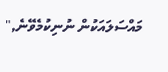މައްސަލައަކުން ނުނިކުމެވޭނެ,"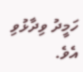ހަމީދު ވިދާޅުވި އެވެ.